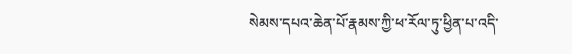སེམས་དཔའ་ཆེན་པོ་རྣམས་ཀྱི་ཕ་རོལ་ཏུ་ཕྱིན་པ་འདི་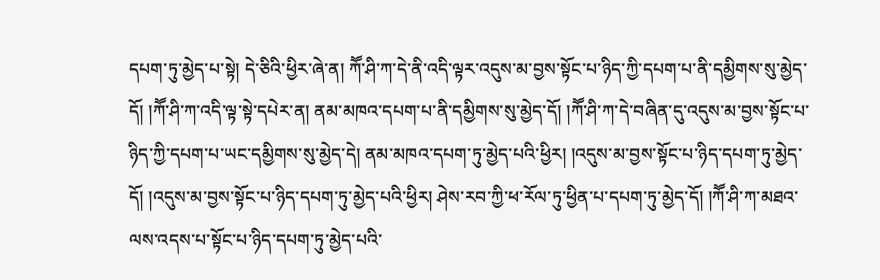དཔག་ཏུ་མྱེད་པ་སྟེ། དེ་ཅིའི་ཕྱིར་ཞེ་ན། ཀཽ་ཤི་ཀ་དེ་ནི་འདི་ལྟར་འདུས་མ་བྱས་སྟོང་པ་ཉིད་ཀྱི་དཔག་པ་ནི་དམྱིགས་སུ་མྱེད་དོ། །ཀཽ་ཤི་ཀ་འདི་ལྟ་སྟེ་དཔེར་ན། ནམ་མཁའ་དཔག་པ་ནི་དམྱིགས་སུ་མྱེད་དོ། །ཀཽ་ཤི་ཀ་དེ་བཞིན་དུ་འདུས་མ་བྱས་སྟོང་པ་ཉིད་ཀྱི་དཔག་པ་ཡང་དམྱིགས་སུ་མྱེད་དེ། ནམ་མཁའ་དཔག་ཏུ་མྱེད་པའི་ཕྱིར། །འདུས་མ་བྱས་སྟོང་པ་ཉིད་དཔག་ཏུ་མྱེད་དོ། །འདུས་མ་བྱས་སྟོང་པ་ཉིད་དཔག་ཏུ་མྱེད་པའི་ཕྱིར། ཤེས་རབ་ཀྱི་ཕ་རོལ་ཏུ་ཕྱིན་པ་དཔག་ཏུ་མྱེད་དོ། །ཀཽ་ཤི་ཀ་མཐའ་ལས་འདས་པ་སྟོང་པ་ཉིད་དཔག་ཏུ་མྱེད་པའི་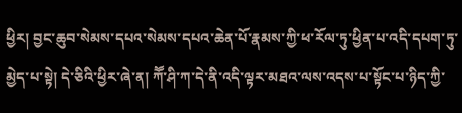ཕྱིར། བྱང་ཆུབ་སེམས་དཔའ་སེམས་དཔའ་ཆེན་པོ་རྣམས་ཀྱི་ཕ་རོལ་ཏུ་ཕྱིན་པ་འདི་དཔག་ཏུ་མྱེད་པ་སྟེ། དེ་ཅིའི་ཕྱིར་ཞེ་ན། ཀཽ་ཤི་ཀ་དེ་ནི་འདི་ལྟར་མཐའ་ལས་འདས་པ་སྟོང་པ་ཉིད་ཀྱི་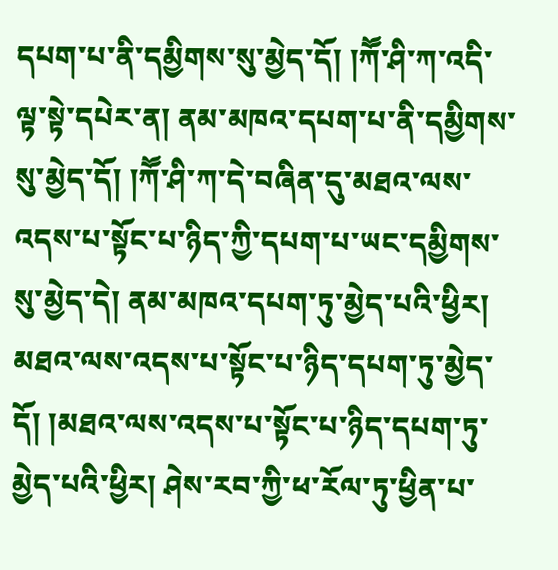དཔག་པ་ནི་དམྱིགས་སུ་མྱེད་དོ། །ཀཽ་ཤི་ཀ་འདི་ལྟ་སྟེ་དཔེར་ན། ནམ་མཁའ་དཔག་པ་ནི་དམྱིགས་སུ་མྱེད་དོ། །ཀཽ་ཤི་ཀ་དེ་བཞིན་དུ་མཐའ་ལས་འདས་པ་སྟོང་པ་ཉིད་ཀྱི་དཔག་པ་ཡང་དམྱིགས་སུ་མྱེད་དེ། ནམ་མཁའ་དཔག་ཏུ་མྱེད་པའི་ཕྱིར། མཐའ་ལས་འདས་པ་སྟོང་པ་ཉིད་དཔག་ཏུ་མྱེད་དོ། །མཐའ་ལས་འདས་པ་སྟོང་པ་ཉིད་དཔག་ཏུ་མྱེད་པའི་ཕྱིར། ཤེས་རབ་ཀྱི་ཕ་རོལ་ཏུ་ཕྱིན་པ་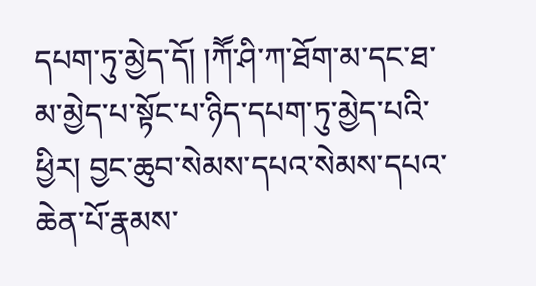དཔག་ཏུ་མྱེད་དོ། །ཀཽ་ཤི་ཀ་ཐོག་མ་དང་ཐ་མ་མྱེད་པ་སྟོང་པ་ཉིད་དཔག་ཏུ་མྱེད་པའི་ཕྱིར། བྱང་ཆུབ་སེམས་དཔའ་སེམས་དཔའ་ཆེན་པོ་རྣམས་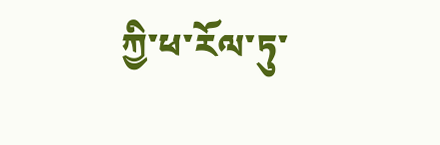ཀྱི་ཕ་རོལ་ཏུ་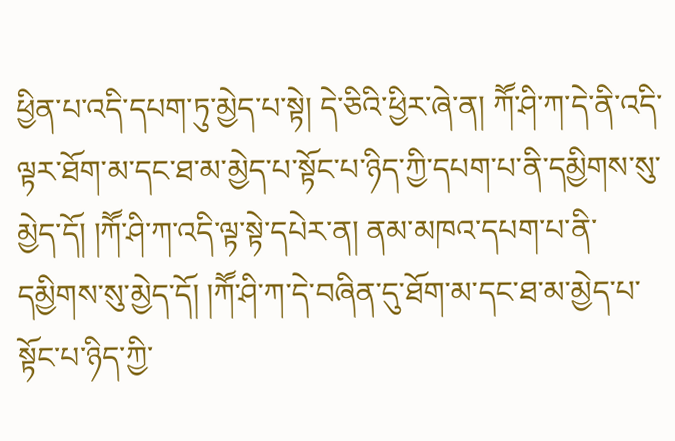ཕྱིན་པ་འདི་དཔག་ཏུ་མྱེད་པ་སྟེ། དེ་ཅིའི་ཕྱིར་ཞེ་ན། ཀཽ་ཤི་ཀ་དེ་ནི་འདི་ལྟར་ཐོག་མ་དང་ཐ་མ་མྱེད་པ་སྟོང་པ་ཉིད་ཀྱི་དཔག་པ་ནི་དམྱིགས་སུ་མྱེད་དོ། །ཀཽ་ཤི་ཀ་འདི་ལྟ་སྟེ་དཔེར་ན། ནམ་མཁའ་དཔག་པ་ནི་དམྱིགས་སུ་མྱེད་དོ། །ཀཽ་ཤི་ཀ་དེ་བཞིན་དུ་ཐོག་མ་དང་ཐ་མ་མྱེད་པ་སྟོང་པ་ཉིད་ཀྱི་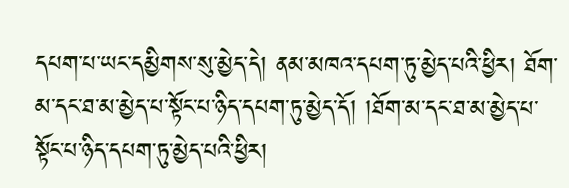དཔག་པ་ཡང་དམྱིགས་སུ་མྱེད་དེ། ནམ་མཁའ་དཔག་ཏུ་མྱེད་པའི་ཕྱིར། ཐོག་མ་དང་ཐ་མ་མྱེད་པ་སྟོང་པ་ཉིད་དཔག་ཏུ་མྱེད་དོ། །ཐོག་མ་དང་ཐ་མ་མྱེད་པ་སྟོང་པ་ཉིད་དཔག་ཏུ་མྱེད་པའི་ཕྱིར།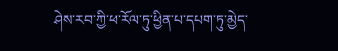ཤེས་རབ་ཀྱི་ཕ་རོལ་ཏུ་ཕྱིན་པ་དཔག་ཏུ་མྱེད་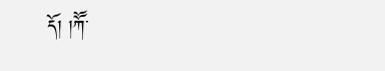དོ། །ཀཽ་